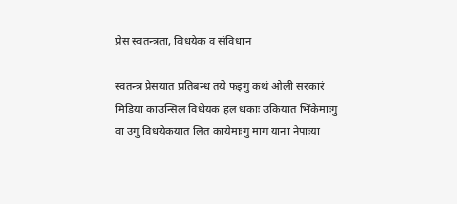प्रेस स्वतन्त्रता, विधयेक व संविधान

स्वतन्त्र प्रेसयात प्रतिबन्ध तये फइगु कथं ओली सरकारं मिडिया काउन्सिल विधेयक हल धकाः उकियात भिंकेमाःगु वा उगु विधयेकयात लित कायेमाःगु माग याना नेपाःया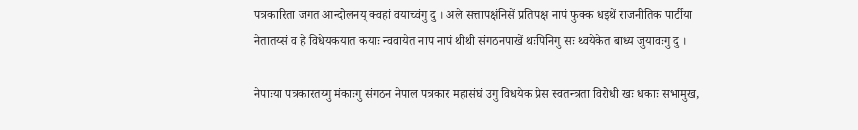पत्रकारिता जगत आन्दोलनय् क्वहां वयाच्वंगु दु । अले सत्तापक्षंनिसें प्रतिपक्ष नापं फुक्क धइथें राजनीतिक पार्टीया नेतातय्सं व हे विधेयकयात कयाः न्ववायेत नाप नापं थीथी संगठनपाखें थःपिनिगु सः थ्वयेकेत बाध्य जुयावःगु दु ।

नेपाःया पत्रकारतय्गु मंकाःगु संगठन नेपाल पत्रकार महासंघं उगु विधयेक प्रेस स्वतन्त्रता विरोधी खः धकाः सभामुख,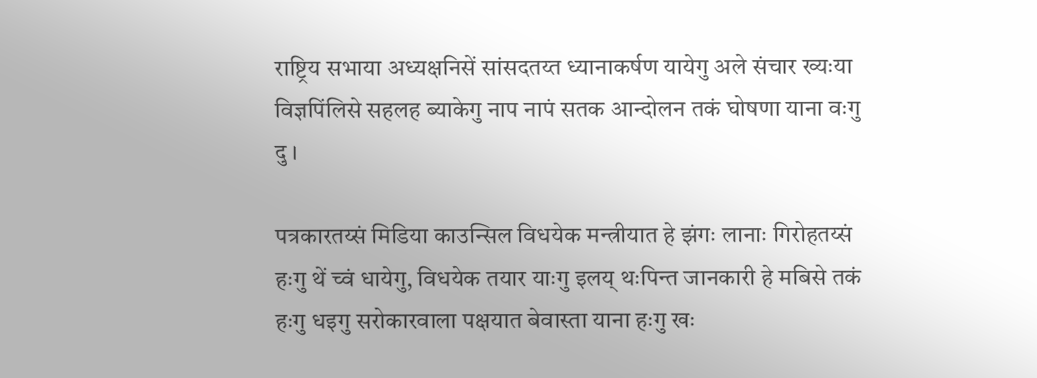राष्ट्रिय सभाया अध्यक्षनिसें सांसदतय्त ध्यानाकर्षण यायेगु अले संचार ख्यःया विज्ञपिंलिसे सहलह ब्याकेगु नाप नापं सतक आन्दोलन तकं घोषणा याना वःगु दु ।

पत्रकारतय्सं मिडिया काउन्सिल विधयेक मन्त्रीयात हे झंगः लानाः गिरोहतय्सं हःगु थें च्वं धायेगु, विधयेक तयार याःगु इलय् थःपिन्त जानकारी हे मबिसे तकं हःगु धइगु सरोकारवाला पक्षयात बेवास्ता याना हःगु खः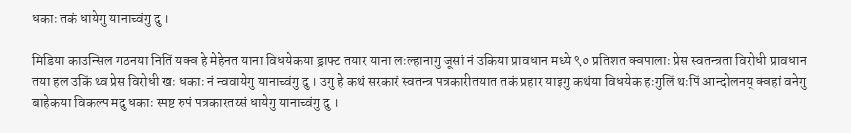धकाः तकं धायेगु यानाच्वंगु दु ।

मिडिया काउन्सिल गठनया नितिं यक्व हे मेहेनत याना विधयेकया ड्राफ्ट तयार याना लःल्हानागु जूसां नं उकिया प्रावधान मध्ये ९० प्रतिशत क्वपालाः प्रेस स्वतन्त्रता विरोधी प्रावधान तया हल उकिं थ्व प्रेस विरोधी खः धकाः नं न्ववायेगु यानाच्वंगु दु । उगु हे कथं सरकारं स्वतन्त्र पत्रकारीतयात तकं प्रहार याइगु कथंया विधयेक हःगुलिं थःपिं आन्दोलनय् क्वहां वनेगु बाहेकया विकल्प मदु धकाः स्पष्ट रुपं पत्रकारतय्सं धायेगु यानाच्वंगु दु ।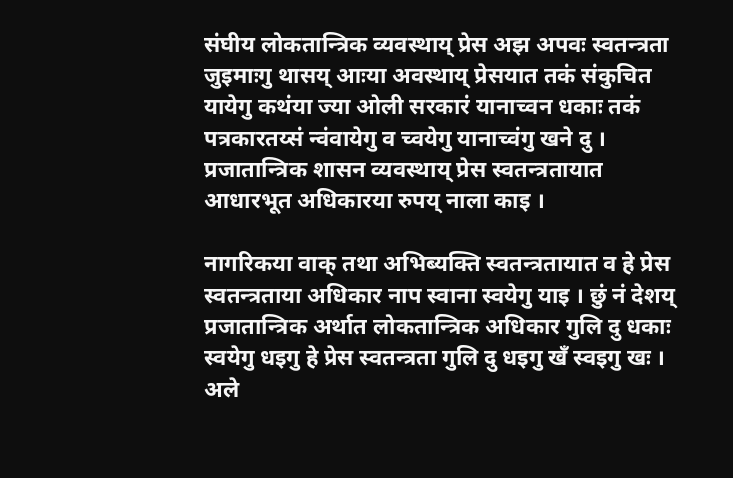संघीय लोकतान्त्रिक व्यवस्थाय् प्रेस अझ अपवः स्वतन्त्रता जुइमाःगु थासय् आःया अवस्थाय् प्रेसयात तकं संकुचित यायेगु कथंया ज्या ओली सरकारं यानाच्वन धकाः तकं पत्रकारतय्सं न्वंवायेगु व च्वयेगु यानाच्वंगु खने दु । प्रजातान्त्रिक शासन व्यवस्थाय् प्रेस स्वतन्त्रतायात आधारभूत अधिकारया रुपय् नाला काइ ।

नागरिकया वाक् तथा अभिब्यक्ति स्वतन्त्रतायात व हे प्रेस स्वतन्त्रताया अधिकार नाप स्वाना स्वयेगु याइ । छुं नं देशय् प्रजातान्त्रिक अर्थात लोकतान्त्रिक अधिकार गुलि दु धकाः स्वयेगु धइगु हे प्रेस स्वतन्त्रता गुलि दु धइगु खँ स्वइगु खः । अले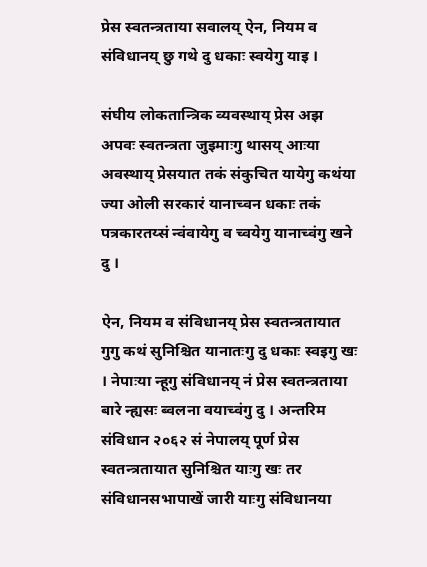प्रेस स्वतन्त्रताया सवालय् ऐन, नियम व संविधानय् छु गथे दु धकाः स्वयेगु याइ ।

संघीय लोकतान्त्रिक व्यवस्थाय् प्रेस अझ अपवः स्वतन्त्रता जुइमाःगु थासय् आःया अवस्थाय् प्रेसयात तकं संकुचित यायेगु कथंया ज्या ओली सरकारं यानाच्वन धकाः तकं पत्रकारतय्सं न्वंवायेगु व च्वयेगु यानाच्वंगु खने दु ।

ऐन, नियम व संविधानय् प्रेस स्वतन्त्रतायात गुगु कथं सुनिश्चित यानातःगु दु धकाः स्वइगु खः । नेपाःया न्हूगु संविधानय् नं प्रेस स्वतन्त्रताया बारे न्ह्यसः ब्वलना वयाच्वंगु दु । अन्तरिम संविधान २०६२ सं नेपालय् पूर्ण प्रेस स्वतन्त्रतायात सुनिश्चित याःगु खः तर संविधानसभापाखें जारी याःगु संविधानया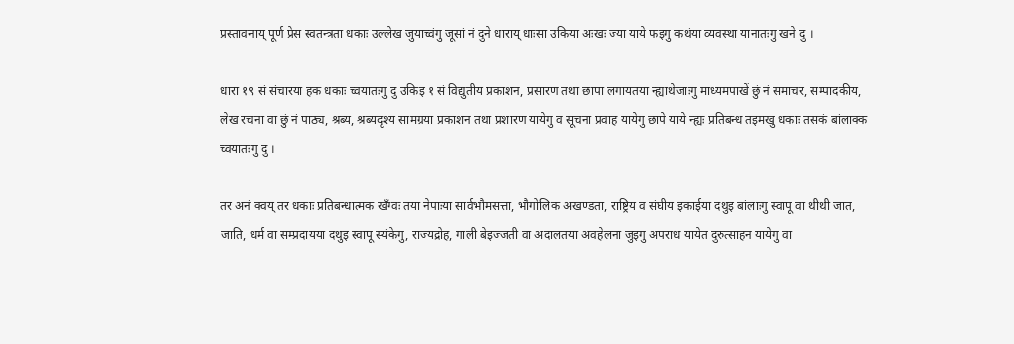प्रस्तावनाय् पूर्ण प्रेस स्वतन्त्रता धकाः उल्लेख जुयाच्वंगु जूसां नं दुने धाराय् धाःसा उकिया अःखः ज्या याये फइगु कथंया व्यवस्था यानातःगु खने दु ।

धारा १९ सं संचारया हक धकाः च्वयातःगु दु उकिइ १ सं विद्युतीय प्रकाशन, प्रसारण तथा छापा लगायतया न्ह्याथेजाःगु माध्यमपाखें छुं नं समाचर, सम्पादकीय, लेख रचना वा छुं नं पाठ्य, श्रब्य, श्रब्यदृश्य सामग्रया प्रकाशन तथा प्रशारण यायेगु व सूचना प्रवाह यायेगु छापे याये न्ह्यः प्रतिबन्ध तइमखु धकाः तसकं बांलाक्क च्वयातःगु दु ।

तर अनं क्वय् तर धकाः प्रतिबन्धात्मक खँग्वः तया नेपाःया सार्वभौमसत्ता, भौगोलिक अखण्डता, राष्ट्रिय व संघीय इकाईया दथुइ बांलाःगु स्वापू वा थीथी जात, जाति, धर्म वा सम्प्रदायया दथुइ स्वापू स्यंकेगु, राज्यद्रोह, गाली बेइज्जती वा अदालतया अवहेलना जुइगु अपराध यायेत दुरुत्साहन यायेगु वा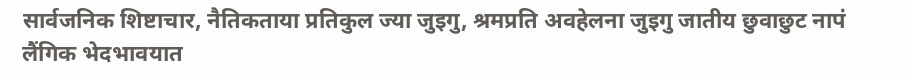सार्वजनिक शिष्टाचार, नैतिकताया प्रतिकुल ज्या जुइगु, श्रमप्रति अवहेलना जुइगु जातीय छुवाछुट नापं लैंगिक भेदभावयात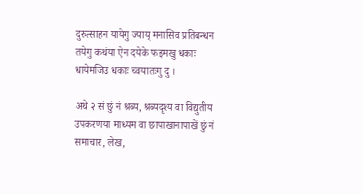दुरुत्साहन यायेगु ज्याय् मनासिव प्रतिबन्धन तयेगु कथंया ऐन दयेके फइमखु धकाः धायेमजिउ धकाः च्वयातःगु दु ।

अथे २ सं छुं नं श्रब्य, श्रब्यदृश्य वा विद्युतीय उपकरणया माध्यम वा छापाखानापाखें छुं नं समाचार, लेख,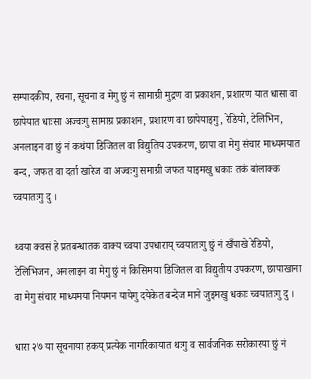सम्पादकीय, रचना, सूचना व मेगु छुं नं सामाग्री मुद्रण वा प्रकाशन, प्रशारण यात धासा वा छापेयात धाःसा अज्वःगु सामाग्र प्रकाशन, प्रशारण वा छापेयाइगु, रेडियो, टेलिभिन, अनलाइन वा छुं नं कथंया डिजितल वा विद्युतिय उपकरण, छापा वा मेगु संचार माध्यमयात बन्द, जफत वा दर्ता खारेज वा अज्वःगु समाग्री जफत याइमखु धकाः तकं बांलाक्क च्वयातःगु दु ।

थ्वया क्वसं हे प्रतबन्धातक वाक्य च्वया उपधाराय् च्वयातःगु छुं नं खँपाखे रेडियो, टेलिभिजन, अनलाइन वा मेगु छुं नं किसिमया डिजितल वा विद्युतीय उपकरण, छापाखाना वा मेगु संचार माध्यमया नियमन यायेगु दयेकेत बन्देज माने जुइमखु धकाः च्वयातःगु दु ।

धारा २७ या सूचनाया हकय् प्रत्येक नागरिकायात थःगु व सार्वजनिक सरोकारया छुं नं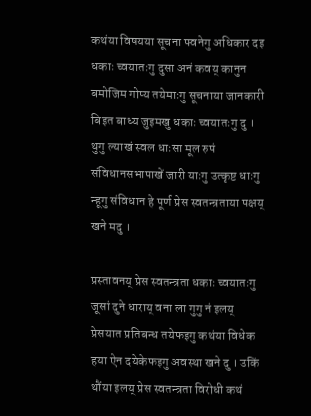कथंया विषयया सूचना फ्वनेगु अधिकार दइ धकाः च्वयातःगु दुसा अनं कवय् कानुन बमोजिम गोप्य तयेमाःगु सूचनाया जानकारी बिइत बाध्य जुइमखु धकाः च्वयातःगु दु । थुगु ल्याखं स्वल धाःसा मूल रुपं संविधानसभापाखें जारी याःगु उत्कृष्ट धाःगु न्हूगु संविधान हे पूर्ण प्रेस स्वतन्त्रताया पक्षय् खने मदु ।

प्रस्तावनय् प्रेस स्वतन्त्रता धकाः च्वयातःगु जूसां दुने धाराय् वना ला गुगु नं इलय् प्रेसयात प्रतिबन्ध तयेफइगु कथंया विधेक हया ऐन दयेकेफइगु अवस्था खने दु । उकिं थौंया इलय् प्रेस स्वतन्त्रता विरोधी कथं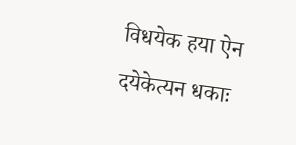विधयेक हया ऐन दयेकेत्यन धकाः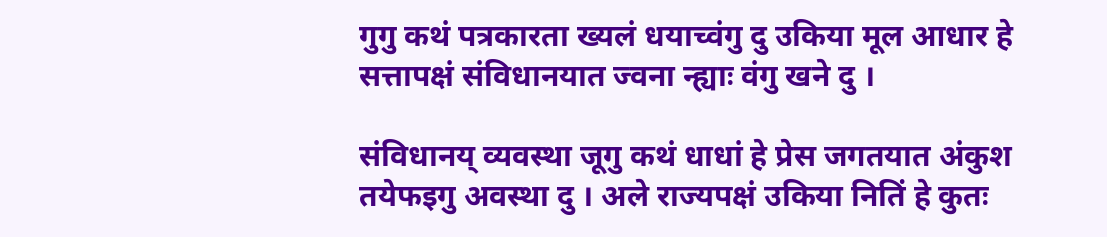गुगु कथं पत्रकारता ख्यलं धयाच्वंगु दु उकिया मूल आधार हे सत्तापक्षं संविधानयात ज्वना न्ह्याः वंगु खने दु ।

संविधानय् व्यवस्था जूगु कथं धाधां हे प्रेस जगतयात अंकुश तयेफइगु अवस्था दु । अले राज्यपक्षं उकिया नितिं हे कुतः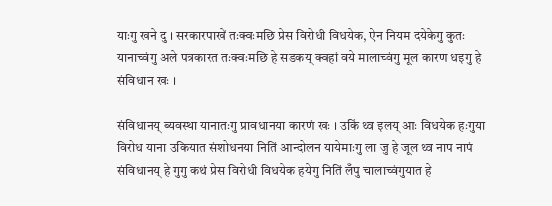याःगु खने दु । सरकारपाखें तःक्वःमछि प्रेस विरोधी विधयेक, ऐन नियम दयेकेगु कुतः यानाच्वंगु अले पत्रकारत तःक्वःमछि हे सडकय् क्वहां वये मालाच्वंगु मूल कारण धइगु हे संविधान खः ।

संविधानय् ब्यवस्था यानातःगु प्रावधानया कारणं खः । उकिं थ्व इलय् आः विधयेक हःगुया विरोध याना उकियात संशोधनया नितिं आन्दोलन यायेमाःगु ला जु हे जूल थ्व नाप नापं संविधानय् हे गुगु कथं प्रेस विरोधी विधयेक हयेगु नितिं लँपु चालाच्वंगुयात हे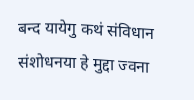बन्द यायेगु कथं संविधान संशोधनया हे मुद्दा ज्वना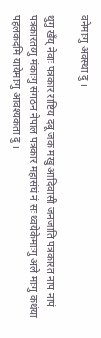वनेमाःगु अवस्था दु ।

थुगु खँय् नेवाः पत्रकार राष्टिय दबू जक मखु आदिवासी जनजाति पत्रकारत नाप नापं पत्रकारतय्गु मंकाःगु संगठन नेपाल पत्रकार महासंघं नं सः थ्वयेकेमाःगु अले माःगु कथंया पहलकदमि यायेमाःगु आवश्यकता दु ।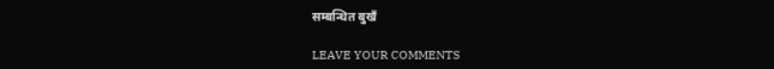सम्बन्धित बुखँ

LEAVE YOUR COMMENTS